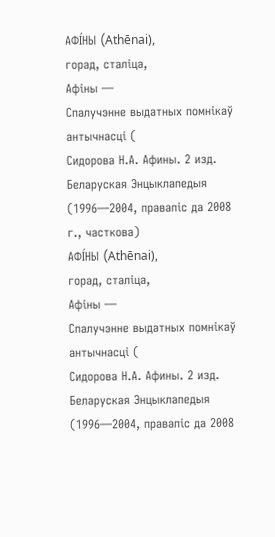АФІ́НЫ (Athēnai),
горад, сталіца,
Афіны —
Спалучэнне выдатных помнікаў антычнасці (
Сидорова Н.А. Афины. 2 изд.
Беларуская Энцыклапедыя (1996—2004, правапіс да 2008 г., часткова)
АФІ́НЫ (Athēnai),
горад, сталіца,
Афіны —
Спалучэнне выдатных помнікаў антычнасці (
Сидорова Н.А. Афины. 2 изд.
Беларуская Энцыклапедыя (1996—2004, правапіс да 2008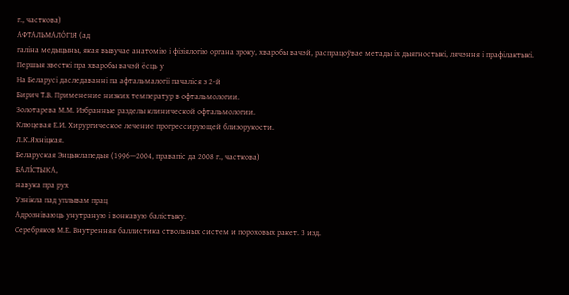г., часткова)
АФТАЛЬМАЛО́ГІЯ (ад
галіна медыцыны, якая вывучае анатомію і фізіялогію органа зроку, хваробы вачэй, распрацоўвае метады іх дыягностыкі, лячэння і прафілактыкі.
Першыя звесткі пра хваробы вачэй ёсць у
На Беларусі даследаванні па афтальмалогіі пачаліся з 2-й
Бирич Т.В. Применение низких температур в офтальмологии.
Золотарева М.М. Избранные разделы клинической офтальмологии.
Клюцевая Е.И. Хирургическое лечение прогрессирующей близорукости.
Л.К.Яхніцкая.
Беларуская Энцыклапедыя (1996—2004, правапіс да 2008 г., часткова)
БАЛІ́СТЫКА,
навука пра рух
Узнікла пад уплывам прац
Адрозніваюць унутраную і вонкавую балістыку.
Серебряков М.Е. Внутренняя баллистика ствольных систем и пороховых ракет. 3 изд.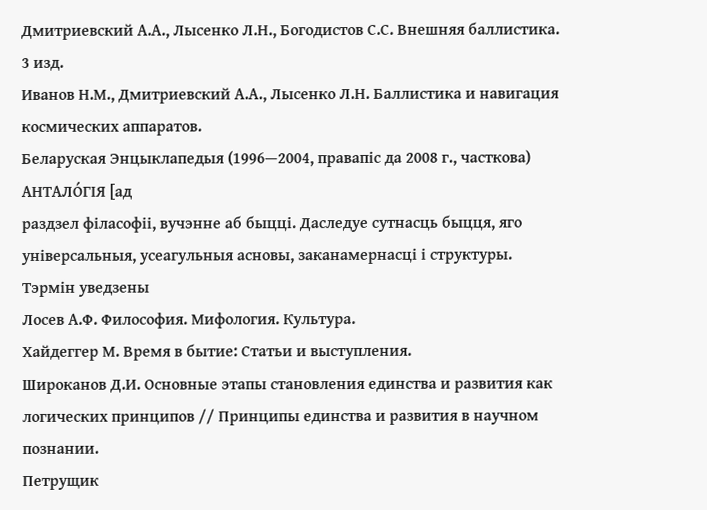Дмитриевский А.А., Лысенко Л.Н., Богодистов С.С. Внешняя баллистика. 3 изд.
Иванов Н.М., Дмитриевский А.А., Лысенко Л.Н. Баллистика и навигация космических аппаратов.
Беларуская Энцыклапедыя (1996—2004, правапіс да 2008 г., часткова)
АНТАЛО́ГІЯ [ад
раздзел філасофіі, вучэнне аб быцці. Даследуе сутнасць быцця, яго універсальныя, усеагульныя асновы, заканамернасці і структуры. Тэрмін уведзены
Лосев А.Ф. Философия. Мифология. Культура.
Хайдеггер М. Время в бытие: Статьи и выступления.
Широканов Д.И. Основные этапы становления единства и развития как логических принципов // Принципы единства и развития в научном познании.
Петрущик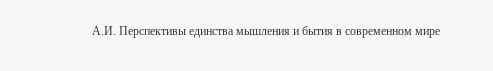А.И. Перспективы единства мышления и бытия в современном мире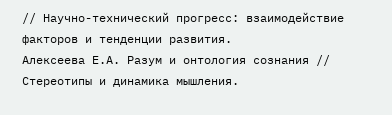// Научно-технический прогресс: взаимодействие факторов и тенденции развития.
Алексеева Е.А. Разум и онтология сознания // Стереотипы и динамика мышления.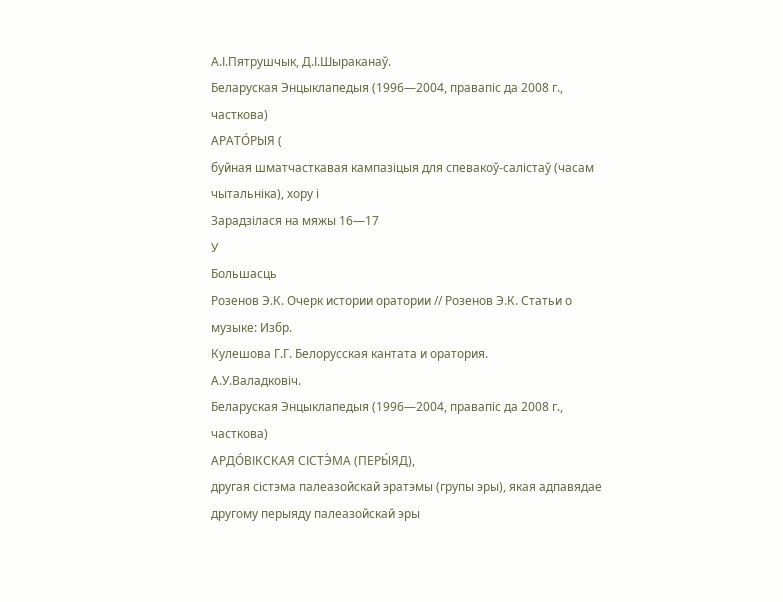А.І.Пятрушчык, Д.І.Шыраканаў.
Беларуская Энцыклапедыя (1996—2004, правапіс да 2008 г., часткова)
АРАТО́РЫЯ (
буйная шматчасткавая кампазіцыя для спевакоў-салістаў (часам чытальніка), хору і
Зарадзілася на мяжы 16—17
У
Большасць
Розенов Э.К. Очерк истории оратории // Розенов Э.К. Статьи о музыке: Избр.
Кулешова Г.Г. Белорусская кантата и оратория.
А.У.Валадковіч.
Беларуская Энцыклапедыя (1996—2004, правапіс да 2008 г., часткова)
АРДО́ВІКСКАЯ СІСТЭ́МА (ПЕРЫ́ЯД),
другая сістэма палеазойскай эратэмы (групы эры), якая адпавядае другому перыяду палеазойскай эры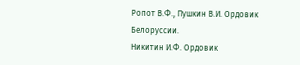Ропот В.Ф., Пушкин В.И. Ордовик Белоруссии.
Никитин И.Ф. Ордовик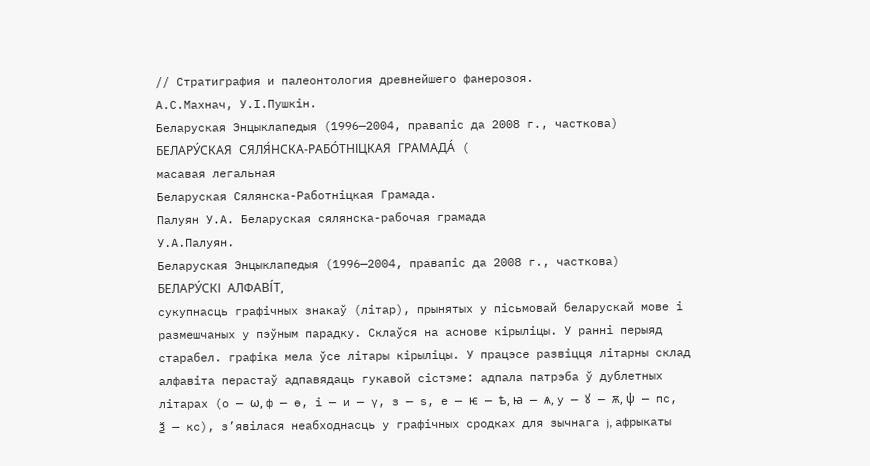// Стратиграфия и палеонтология древнейшего фанерозоя.
А.С.Махнач, У.І.Пушкін.
Беларуская Энцыклапедыя (1996—2004, правапіс да 2008 г., часткова)
БЕЛАРУ́СКАЯ СЯЛЯ́НСКА-РАБО́ТНІЦКАЯ ГРАМАДА́ (
масавая легальная
Беларуская Сялянска-Работніцкая Грамада.
Палуян У.А. Беларуская сялянска-рабочая грамада
У.А.Палуян.
Беларуская Энцыклапедыя (1996—2004, правапіс да 2008 г., часткова)
БЕЛАРУ́СКІ АЛФАВІ́Т,
сукупнасць графічных знакаў (літар), прынятых у пісьмовай беларускай мове і размешчаных у пэўным парадку. Склаўся на аснове кірыліцы. У ранні перыяд старабел. графіка мела ўсе літары кірыліцы. У працэсе развіцця літарны склад алфавіта перастаў адпавядаць гукавой сістэме: адпала патрэба ў дублетных літарах (о — ω, ф — ѳ, і — и — ү, з — ѕ, е — ѥ — ѣ, ꙗ — ѧ, у — ꙋ — ѫ, ѱ — пс, ѯ — кс), з’явілася неабходнасць у графічных сродках для зычнага j, афрыкаты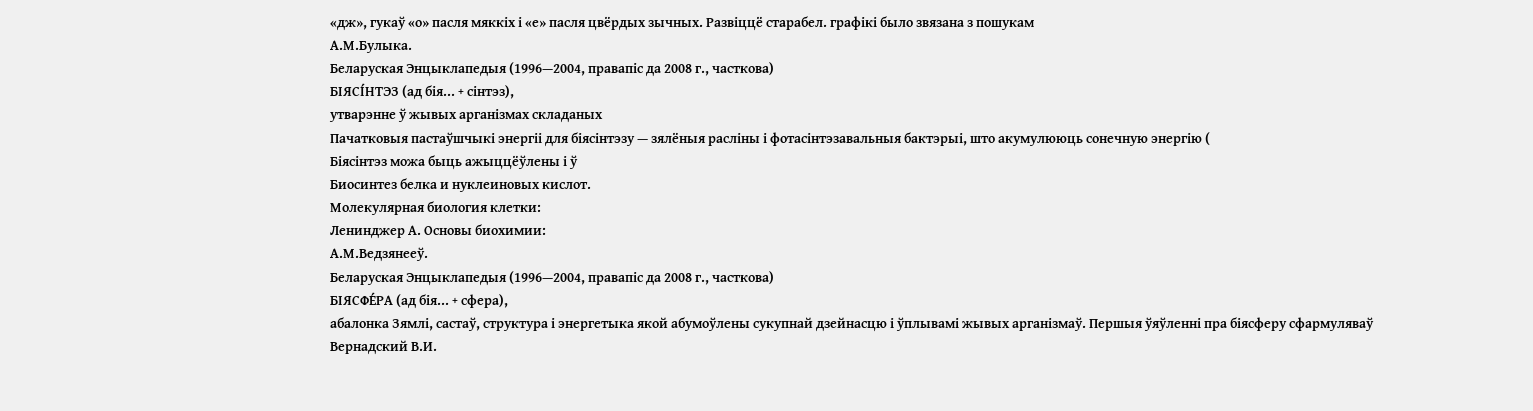«дж», гукаў «о» пасля мяккіх і «е» пасля цвёрдых зычных. Развіццё старабел. графікі было звязана з пошукам
А.М.Булыка.
Беларуская Энцыклапедыя (1996—2004, правапіс да 2008 г., часткова)
БІЯСІ́НТЭЗ (ад бія... + сінтэз),
утварэнне ў жывых арганізмах складаных
Пачатковыя пастаўшчыкі энергіі для біясінтэзу — зялёныя расліны і фотасінтэзавальныя бактэрыі, што акумулююць сонечную энергію (
Біясінтэз можа быць ажыццёўлены і ў
Биосинтез белка и нуклеиновых кислот.
Молекулярная биология клетки:
Ленинджер А. Основы биохимии:
А.М.Ведзянееў.
Беларуская Энцыклапедыя (1996—2004, правапіс да 2008 г., часткова)
БІЯСФЕ́РА (ад бія... + сфера),
абалонка Зямлі, састаў, структура і энергетыка якой абумоўлены сукупнай дзейнасцю і ўплывамі жывых арганізмаў. Першыя ўяўленні пра біясферу сфармуляваў
Вернадский В.И.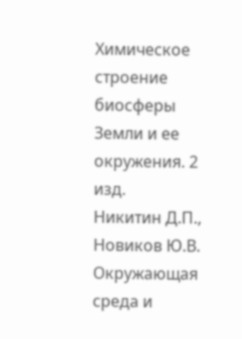Химическое строение биосферы Земли и ее окружения. 2 изд.
Никитин Д.П., Новиков Ю.В. Окружающая среда и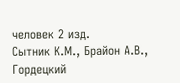человек 2 изд.
Сытник К.М., Брайон А.В., Гордецкий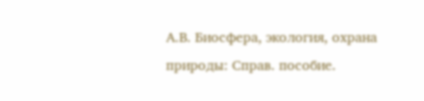А.В. Биосфера, экология, охрана природы: Справ. пособие.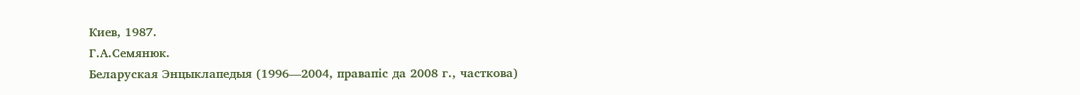Киев, 1987.
Г.А.Семянюк.
Беларуская Энцыклапедыя (1996—2004, правапіс да 2008 г., часткова)